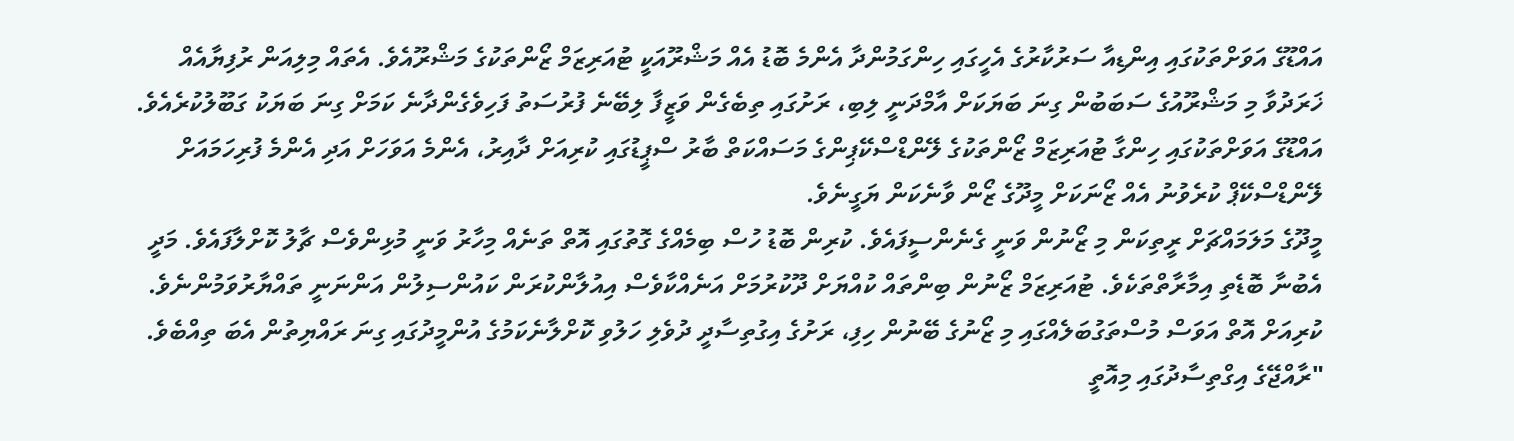އައްޑޫގެ އަވަށްތަކުގައި އިންޑިއާ ސަރުކާރުގެ އެހީގައި ހިންގަމުންދާ އެންމެ ބޮޑު އެއް މަޝްރޫއަކީ ޓުއަރިޒަމް ޒޯންތަކުގެ މަޝްރޫއެވެ. އެތައް މިލިއަން ރުފިޔާއެއް ޚަރަދުވާ މި މަޝްރޫއުގެ ސަބަބުން ގިނަ ބަޔަކަށް އާމްދަނީ ލިބި، ރަށުގައި ތިބެގެން ވަޒީފާ ލިބޭނެ ފުރުސަތު ފަހިވެގެންދާނެ ކަމަށް ގިނަ ބަޔަކު ގަބޫލުކުރެއެވެ. އައްޑޫގެ އަވަށްތަކުގައި ހިންގާ ޓުއަރިޒަމް ޒޯންތަކުގެ ލޭންޑްސްކޭޕިންގެ މަސައްކަތް ބާރު ސްޕީޑުގައި ކުރިއަށް ދާއިރު، އެންމެ އަވަހަށް އަދި އެންމެ ފުރިހަމައަށް ލޭންޑްސްކޭޕް ކުރެވުނު އެއް ޒޯނަކަށް މީދޫގެ ޒޯން ވާނެކަން ޔަގީނެވެ.
މީދޫގެ މަލަމައްޗަށް ރީތިކަން މި ޒޯނުން ވަނީ ގެނެންސީފައެވެ. ކުރިން ބޮޑު ހުސް ބިމެއްގެ ގޮތުގައި އޮތް ތަނެއް މިހާރު ވަނީ މުޅިންވެސް ޗާލު ކޮށްލާފައެވެ. މަދީ އެބުނާ ބޮޑެތި އިމާރާތްތަކެވެ. ޓުއަރިޒަމް ޒޯނުން ބިންތައް ކުއްޔަށް ދޫކުރުމަށް އަނެއްކާވެސް އިއުލާންކުރަން ކައުންސިލުން އަންނަނީ ތައްޔާރުވަމުންނެވެ. ކުރިއަށް އޮތް އަވަސް މުސްތަގުބަލެއްގައި މި ޒޯނުގެ ބޭނުން ހިފި، ރަށުގެ އިގުތިސާދީ ދުވެލި ހަލުވި ކޮށްލާނެކަމުގެ އުންމީދުގައި ގިނަ ރައްޔިތުން އެބަ ތިއްބެވެ.
"ރާއްޖޭގެ އިގްތިސާދުގައި މިއޮތީ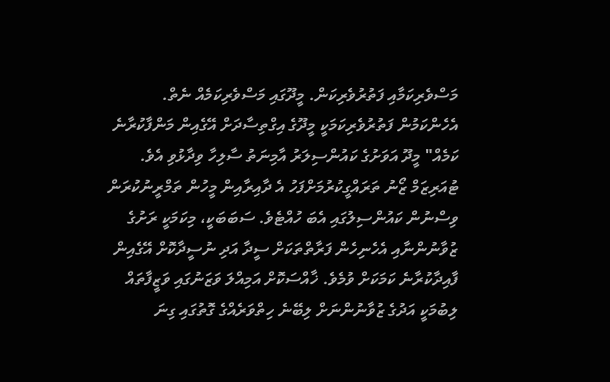މަސްވެރިކަމާއި ފަތުރުވެރިކަން. މީދޫގައި މަސްވެރިކަމެއް ނެތް. އެހެންކަމުން ފަތުރުވެރިކަމަކީ މީދޫގެ އިގްތިސާދަށް އޭގެއިން މަންފާކުރާނެ ކަމެއް" މީދޫ އަވަށުގެ ކައުންސިލަރު އާމިނަތު ސާލިހާ ވިދާޅުވި އެވެ.
ޓުއަރިޒަމް ޒޯނު ތަރައްގީކުރުމަށްފަހު އެ ދާއިރާއިން މީހުން ތަމްރީނުކުރަން ވިސްނުން ކައުންސިލުގައި އެބަ ހުއްޓެވެ. ސަބަބަކީ، މިކަމަކީ ރަށުގެ ޒުވާނުންނާއި އެހެނިހެން ފަރާތްތަކަށް ސީދާ އަދި ނުސީދާކޮށް އޭގެއިން ފާއިދާކުރާނެ ކަމަކަށް ވުމެވެ. ޚާއްސަކޮށް އަމިއްލަ ވަޒަނުގައި ވަޒީފާތައް ލިބުމަކީ އަދުގެ ޒުވާނުންނަށް ލިބޭނެ ހިތްވަރެއްގެ ގޮތުގައި ގިނަ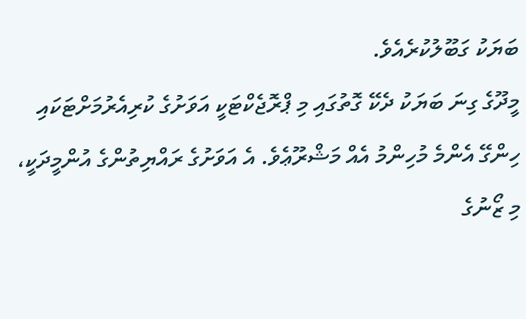ބަޔަކު ގަބޫލުކުރެއެވެ.
މީދޫގެ ގިނަ ބަޔަކު ދެކޭ ގޮތުގައި މި ޕްރޮޖެކްޓަކީ އަވަށުގެ ކުރިއެރުމަށްޓަކައި ހިންގޭ އެންމެ މުހިންމު އެއް މަޝްރޫޢެވެ. އެ އަވަށުގެ ރައްޔިތުންގެ އުންމީދަކީ، މި ޒޯނުގެ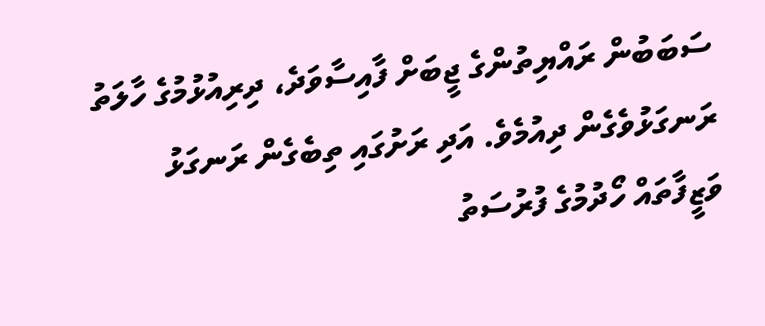ސަބަބުން ރައްޔިތުންގެ ޖީބަށް ފާއިސާވަދެ، ދިރިއުޅުމުގެ ހާލަތު ރަނގަޅުވެގެން ދިއުމެވެ. އަދި ރަށުގައި ތިބެގެން ރަނގަޅު ވަޒީފާތައް ހޯދުމުގެ ފުރުސަތު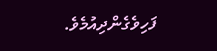ފަހިވެގެންދިއުމެވެ.